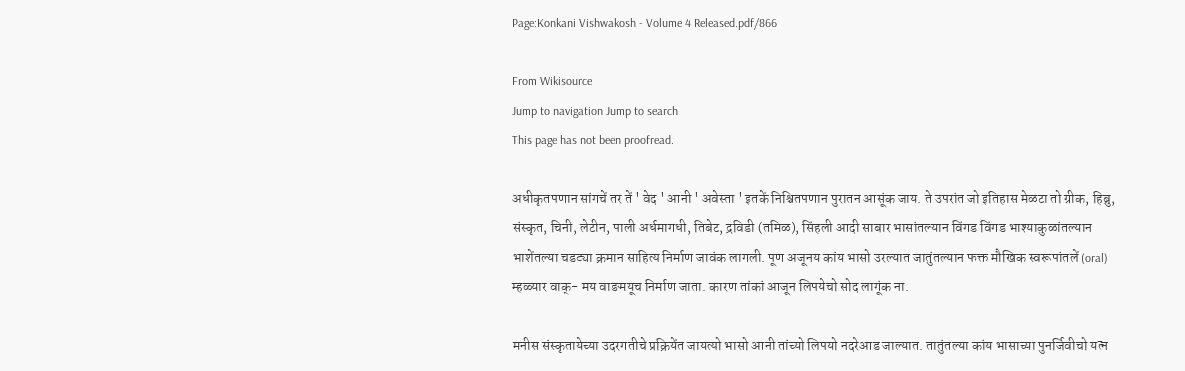Page:Konkani Vishwakosh - Volume 4 Released.pdf/866

From Wikisource
Jump to navigation Jump to search
This page has not been proofread.

अधीकृतपणान सांगचें तर तें ' वेद ' आनी ' अवेस्ता ' इतकें निश्चितपणान पुरातन आसूंक जाय. ते उपरांत जो इतिहास मेळटा तो ग्रीक, हिब्रु, संस्कृत, चिनी, लेटीन, पाली अर्धमागधी, तिबेट, द्रविडी (तमिळ), सिंहली आदी साबार भासांतल्यान विंगड विंगड भाश्याकुळांतल्यान भाशेंतल्या चडट्या क्रमान साहित्य निर्माण जावंक लागली. पूण अजूनय कांय भासो उरल्यात जातुंतल्यान फक्त मौखिक स्वरूपांतलें (oral) म्हळ्यार वाक्- मय वाङमयूच निर्माण जाता. कारण तांकां आजून लिपयेचो सोद लागूंक ना.

मनीस संस्कृतायेच्या उदरगतीचे प्रक्रियेंत जायत्यो भासो आनी तांच्यो लिपयो नदरेआड जाल्यात. तातुंतल्या कांय भासाच्या पुनर्जिवीचो यत्न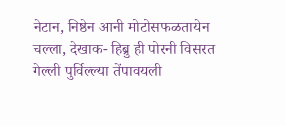नेटान, निष्ठेन आनी मोटोसफळतायेन चल्ला, देखाक- हिब्रु ही पोरनी विसरत गेल्ली पुर्विल्ल्या तेंपावयली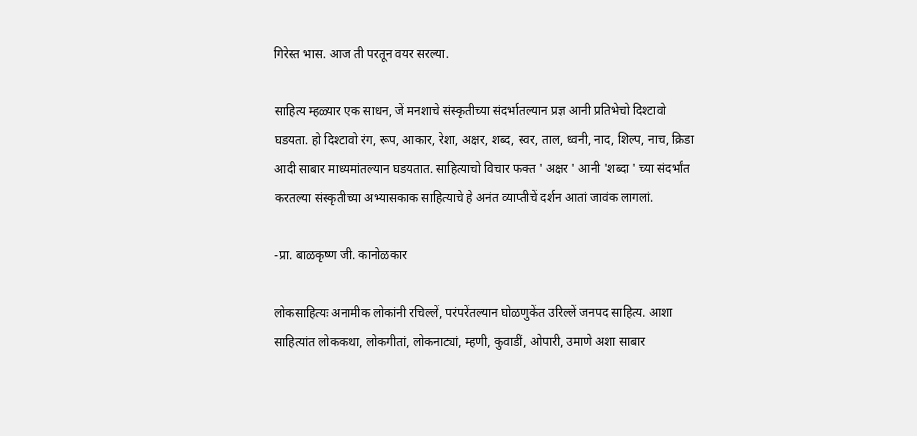गिरेस्त भास. आज ती परतून वयर सरल्या.

साहित्य म्हळ्यार एक साधन, जें मनशाचे संस्कृतीच्या संदर्भातल्यान प्रज्ञ आनी प्रतिभेचो दिश्टावो घडयता. हो दिश्टावो रंग, रूप, आकार, रेशा, अक्षर, शब्द, स्वर, ताल, ध्वनी, नाद, शिल्प, नाच, क्रिडा आदी साबार माध्यमांतल्यान घडयतात. साहित्याचो विचार फक्त ' अक्षर ' आनी 'शब्दा ' च्या संदर्भांत करतल्या संस्कृतीच्या अभ्यासकाक साहित्याचे हे अनंत व्याप्तीचें दर्शन आतां जावंक लागलां.

-प्रा. बाळकृष्ण जी. कानोळकार

लोकसाहित्यः अनामीक लोकांनी रचिल्लें, परंपरेंतल्यान घोळणुकेंत उरिल्लें जनपद साहित्य. आशा साहित्यांत लोककथा, लोकगीतां, लोकनाट्यां, म्हणी, कुवाडीं, ओपारी, उमाणे अशा साबार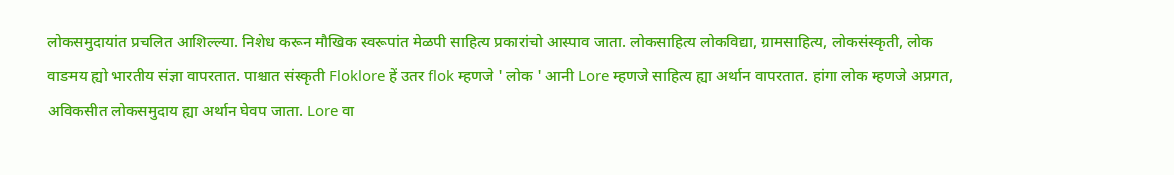लोकसमुदायांत प्रचलित आशिल्ल्या. निशेध करून मौखिक स्वरूपांत मेळपी साहित्य प्रकारांचो आस्पाव जाता. लोकसाहित्य लोकविद्या, ग्रामसाहित्य, लोकसंस्कृती, लोक वाङमय ह्यो भारतीय संज्ञा वापरतात. पाश्चात संस्कृती Floklore हें उतर flok म्हणजे ' लोक ' आनी Lore म्हणजे साहित्य ह्या अर्थान वापरतात. हांगा लोक म्हणजे अप्रगत, अविकसीत लोकसमुदाय ह्या अर्थान घेवप जाता. Lore वा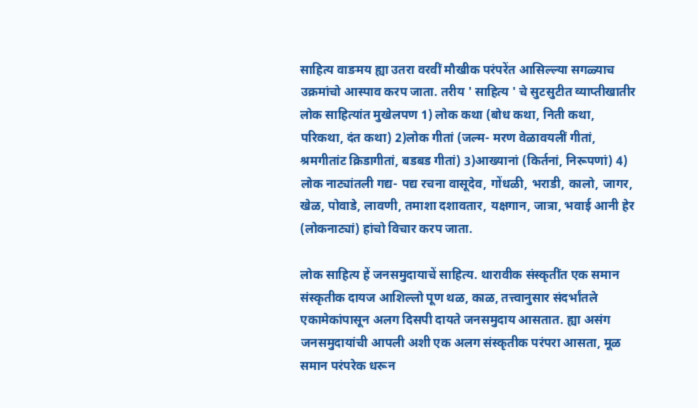साहित्य वाङमय ह्या उतरा वरवीं मौखीक परंपरेंत आसिल्ल्या सगळ्याच उक्रमांचो आस्पाव करप जाता. तरीय ' साहित्य ' चे सुटसुटीत व्याप्तीखातीर लोक साहित्यांत मुखेलपण 1) लोक कथा (बोध कथा, निती कथा, परिकथा, दंत कथा) 2)लोक गीतां (जल्म- मरण वेळावयलीं गीतां, श्रमगीतांट क्रिडागीतां, बडबड गीतां) 3)आख्यानां (किर्तनां, निरूपणां) 4) लोक नाट्यांतली गद्य- पद्य रचना वासूदेव, गोंधळी, भराडी, कालो, जागर, खेळ, पोवाडे, लावणी, तमाशा दशावतार, यक्षगान, जात्रा, भवाई आनी हेर (लोकनाट्यां) हांचो विचार करप जाता.

लोक साहित्य हें जनसमुदायाचें साहित्य. थारावीक संस्कृतींत एक समान संस्कृतीक दायज आशिल्लो पूण थळ, काळ, तत्त्वानुसार संदर्भांतले एकामेकांपासून अलग दिसपी दायते जनसमुदाय आसतात. ह्या असंग जनसमुदायांची आपली अशी एक अलग संस्कृतीक परंपरा आसता, मूळ समान परंपरेक धरून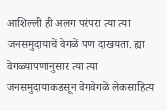आशिल्ली ही अलग परंपरा त्या त्या जनसमुदायाचें वेगळें पण दाखयता. ह्या वेगळ्यापणानुसार त्या त्या जनसमुदायाकडसून वेगवेगळें लेकसाहित्य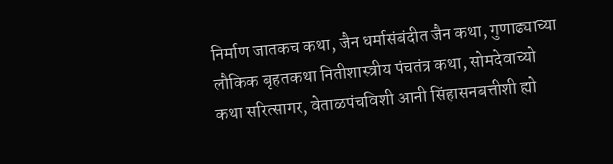निर्माण जातकच कथा, जैन धर्मासंबंदीत जैन कथा, गुणाढ्याच्या लौकिक बृहतकथा नितीशास्त्रीय पंचतंत्र कथा, सोमदेवाच्यो कथा सरित्सागर, वेताळपंचविशी आनी सिंहासनबत्तीशी ह्यो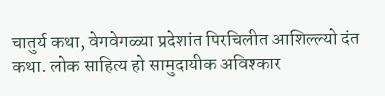चातुर्य कथा, वेगवेगळ्या प्रदेशांत पिरचिलीत आशिल्ल्यो दंत कथा. लोक साहित्य हो सामुदायीक अविश्कार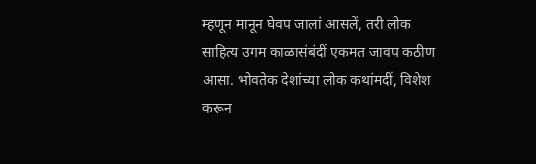म्हणून मानून घेवप जालां आसलें, तरी लोक साहित्य उगम काळासंबंदीं एकमत जावप कठीण आसा. भोवतेक देशांच्या लोक कथांमदीं, विशेश करून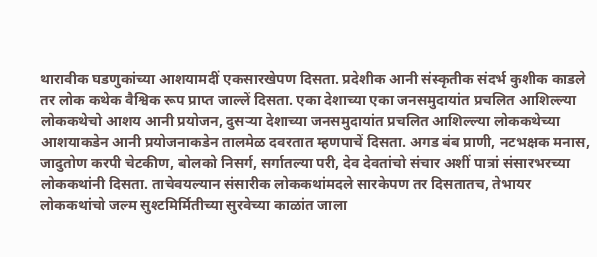थारावीक घडणुकांच्या आशयामदीं एकसारखेपण दिसता. प्रदेशीक आनी संस्कृतीक संदर्भ कुशीक काडले तर लोक कथेक वैश्विक रूप प्राप्त जाल्लें दिसता. एका देशाच्या एका जनसमुदायांत प्रचलित आशिल्ल्या लोककथेचो आशय आनी प्रयोजन, दुसऱ्या देशाच्या जनसमुदायांत प्रचलित आशिल्ल्या लोककथेच्या आशयाकडेन आनी प्रयोजनाकडेन तालमेळ दवरतात म्हणपाचें दिसता. अगड बंब प्राणी, नटभक्षक मनास, जादुतोण करपी चेटकीण, बोलको निसर्ग, सर्गातल्या परी, देव देवतांचो संचार अशीं पात्रां संसारभरच्या लोककथांनी दिसता. ताचेवयल्यान संसारीक लोककथांमदले सारकेपण तर दिसतातच, तेभायर लोककथांचो जल्म सुश्टमिर्मितीच्या सुरवेच्या काळांत जाला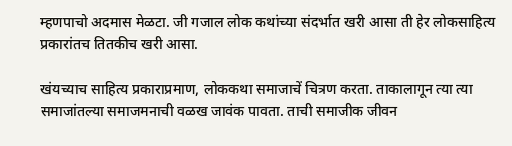म्हणपाचो अदमास मेळटा. जी गजाल लोक कथांच्या संदर्भात खरी आसा ती हेर लोकसाहित्य प्रकारांतच तितकीच खरी आसा.

खंयच्याच साहित्य प्रकाराप्रमाण, लोककथा समाजाचें चित्रण करता. ताकालागून त्या त्या समाजांतल्या समाजमनाची वळख जावंक पावता. ताची समाजीक जीवन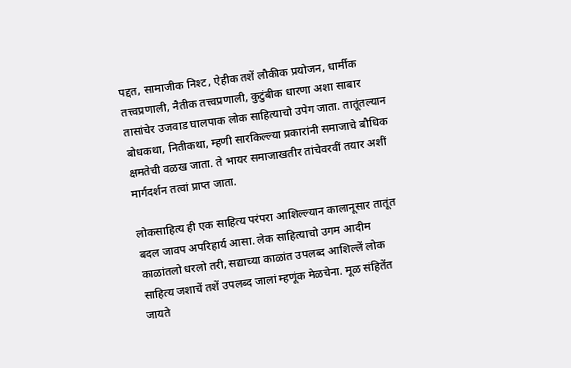पद्दत, सामाजीक निश्ट, ऐहीक तशें लौकीक प्रयोजन, धार्मीक तत्त्वप्रणाली, नैतीक तत्त्वप्रणाली, कुटुंबीक धारणा अशा साबार तासांचेर उजवाड घालपाक लोक साहित्याचो उपेग जाता. तातूंतल्यान बोधकथा, नितीकथा, म्हणी सारकिल्ल्या प्रकारांनी समाजाचे बौधिक क्षमतेची वळख जाता. ते भायर समाजाखतीर तांचेवरवीं तयार अशीं मार्गदर्शन तत्वां प्राप्त जाता.

लोकसाहित्य ही एक साहित्य परंपरा आशिल्ल्यान कालानूसार तातूंत बदल जावप अपरिहार्य आसा. लेक साहित्याचो उगम आदीम काळांतलो धरलो तरी, सद्याच्या काळांत उपलब्द आशिल्लें लोक साहित्य जशाचें तशें उपलब्द जालां म्हणूंक मेळचेना. मूळ संहितेंत जायते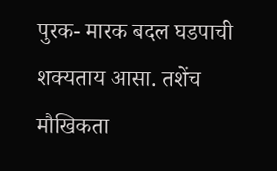पुरक- मारक बदल घडपाची शक्यताय आसा. तशेंच मौखिकता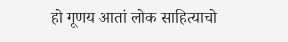हो गूणय आतां लोक साहित्याचो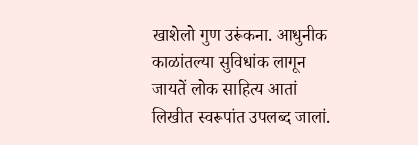खाशेलो गुण उरूंकना. आधुनीक काळांतल्या सुविधांक लागून जायतें लोक साहित्य आतां लिखीत स्वरूपांत उपलब्द जालां.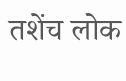तशेंच लोक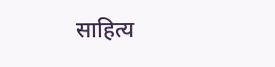साहित्य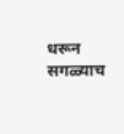धरून सगळ्याच